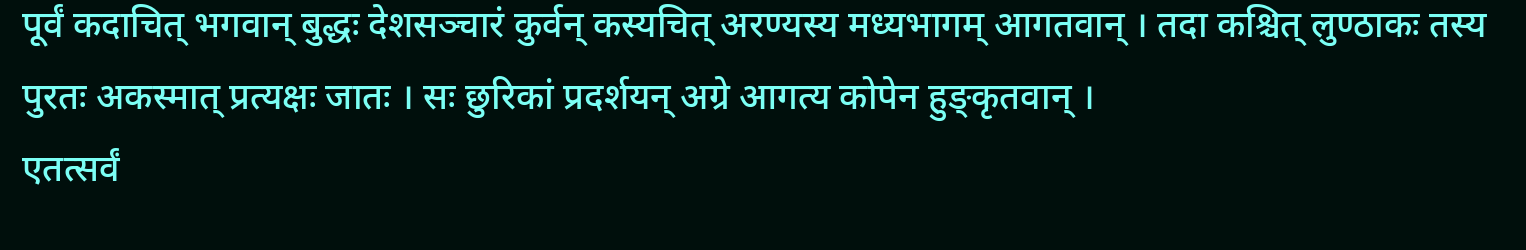पूर्वं कदाचित् भगवान् बुद्धः देशसञ्चारं कुर्वन् कस्यचित् अरण्यस्य मध्यभागम् आगतवान् । तदा कश्चित् लुण्ठाकः तस्य पुरतः अकस्मात् प्रत्यक्षः जातः । सः छुरिकां प्रदर्शयन् अग्रे आगत्य कोपेन हुङ्कृतवान् ।
एतत्सर्वं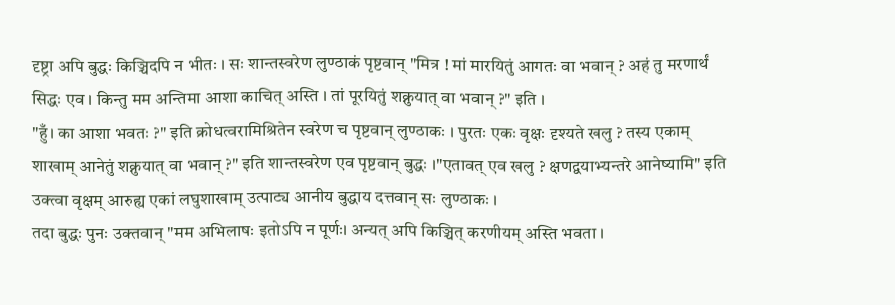दृष्ट्रा अपि बुद्धः किञ्चिदपि न भीतः । सः शान्तस्वरेण लुण्ठाकं पृष्टवान् "मित्र ! मां मारयितुं आगतः वा भवान् ? अहं तु मरणार्थं सिद्धः एव । किन्तु मम अन्तिमा आशा काचित् अस्ति । तां पूरयितुं शक्नुयात् वा भवान् ?" इति ।
"हुँ। का आशा भवतः ?" इति क्रोधत्वरामिश्रितेन स्वरेण च पृष्टवान् लुण्ठाकः । पुरतः एकः वृक्षः दृश्यते खलु ? तस्य एकाम् शाखाम् आनेतुं शक्नुयात् वा भवान् ?" इति शान्तस्वरेण एव पृष्टवान् बुद्धः ।"एतावत् एव खलु ? क्षणद्वयाभ्यन्तरे आनेष्यामि" इति उक्त्वा वृक्षम् आरुह्य एकां लघुशाखाम् उत्पाट्य आनीय बुद्धाय दत्तवान् सः लुण्ठाकः ।
तदा बुद्धः पुनः उक्तवान् "मम अभिलाषः इतोऽपि न पूर्णः। अन्यत् अपि किञ्चित् करणीयम् अस्ति भवता ।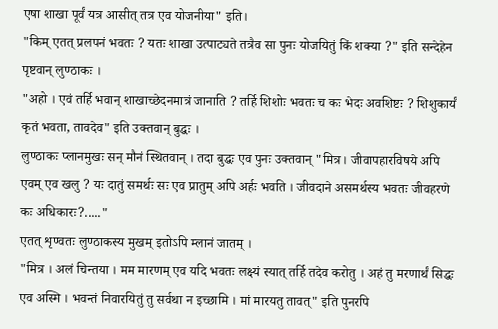एषा शाखा पूर्वं यत्र आसीत् तत्र एव योजनीया" इति।
"किम् एतत् प्रलपनं भवतः ? यतः शाखा उत्पाट्यते तत्रैव सा पुनः योजयितुं किं शक्या ?" इति सन्देहेन पृष्टवान् लुण्ठाकः ।
"अहो । एवं तर्हि भवान् शाखाच्छेदनमात्रं जानाति ? तर्हि शिशोः भवतः च कः भेदः अवशिष्टः ? शिशुकार्यं कृतं भवता, तावदेव" इति उक्तवान् बुद्धः ।
लुण्ठाकः प्लानमुखः सन् मौनं स्थितवान् । तदा बुद्धः एव पुनः उक्तवान् "मित्र। जीवापहारविषये अपि एवम् एव खलु ? यः दातुं समर्थः सः एव प्रातुम् अपि अर्हः भवति । जीवदाने असमर्थस्य भवतः जीवहरणे कः अधिकारः?....."
एतत् शृण्वतः लुण्ठाकस्य मुखम् इतोऽपि म्लानं जातम् ।
"मित्र । अलं चिन्तया । मम मारणम् एव यदि भवतः लक्ष्यं स्यात् तर्हि तदेव करोतु । अहं तु मरणार्थं सिद्धः एव अस्मि । भवन्तं निवारयितुं तु सर्वथा न इच्छामि । मां मारयतु तावत्" इति पुनरपि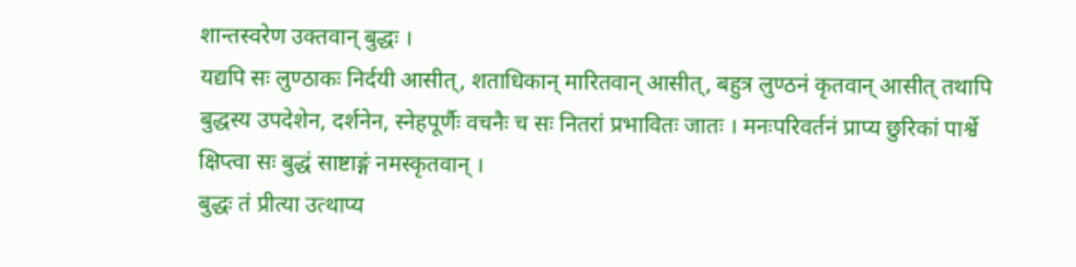शान्तस्वरेण उक्तवान् बुद्धः ।
यद्यपि सः लुण्ठाकः निर्दयी आसीत्, शताधिकान् मारितवान् आसीत्, बहुत्र लुण्ठनं कृतवान् आसीत् तथापि बुद्धस्य उपदेशेन, दर्शनेन, स्नेहपूर्णैः वचनैः च सः नितरां प्रभावितः जातः । मनःपरिवर्तनं प्राप्य छुरिकां पार्श्वे क्षिप्त्वा सः बुद्धं साष्टाङ्गं नमस्कृतवान् ।
बुद्धः तं प्रीत्या उत्थाप्य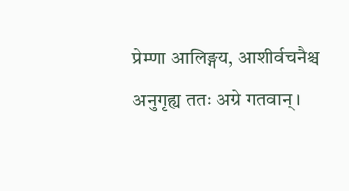प्रेम्णा आलिङ्गय, आशीर्वचनैश्च अनुगृह्य ततः अग्रे गतवान्।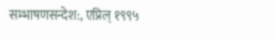सम्भाषणसन्देश:, एप्रिल् १९९५